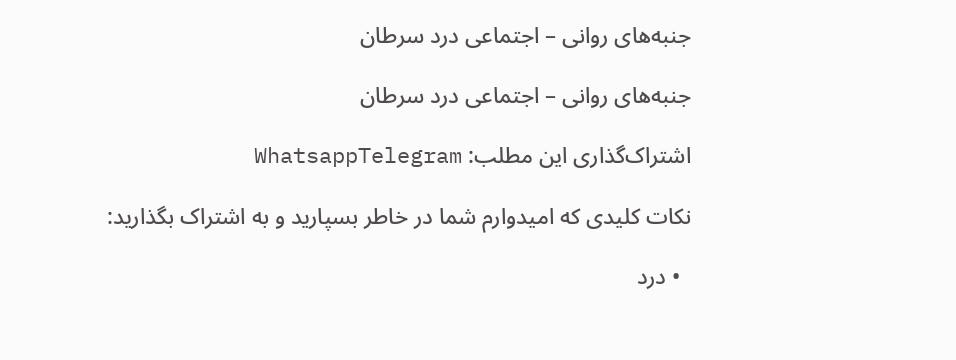جنبه‌های روانی – اجتماعی درد سرطان

جنبه‌های روانی – اجتماعی درد سرطان

اشتراک‌گذاری این مطلب: WhatsappTelegram

نکات کلیدی که امیدوارم شما در خاطر بسپارید و به اشتراک بگذارید:

  • درد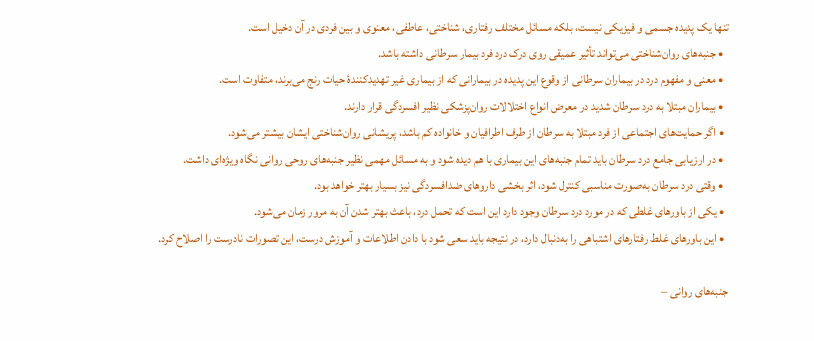تنها یک پدیده جسمی و فیزیکی نیست، بلکه مسائل مختلف رفتاری، شناختی، عاطفی، معنوی و بین فردی در آن دخیل است.
  • جنبه‌های روان‌شناختی می‌تواند تأثیر عمیقی روی درک درد فرد بیمار سرطانی داشته باشد.
  • معنی و مفهوم درد در بیماران سرطانی از وقوع این پدیده در بیمارانی که از بیماری غیر تهدیدکنندۀ حیات رنج می‌برند، متفاوت است.
  • بیماران مبتلا به درد سرطان شدید در معرض انواع اختلالات روان‌پزشکی نظیر افسردگی قرار دارند.
  • اگر حمایت‌های اجتماعی از فرد مبتلا به سرطان از طرف اطرافیان و خانواده کم باشد، پریشانی روان‌شناختی ایشان بیشتر می‌شود.
  • در ارزیابی جامع درد سرطان باید تمام جنبه‌های این بیماری با هم دیده شود و به مسائل مهمی نظیر جنبه‌های روحی روانی نگاه ویژه‌ای داشت.
  • وقتی درد سرطان به‌صورت مناسبی کنترل شود، اثر بخشی داروهای ضدافسردگی نیز بسیار بهتر خواهد بود.
  • یکی از باورهای غلطی که در مورد درد سرطان وجود دارد این است که تحمل درد، باعث بهتر شدن آن به مرور زمان می‌شود.
  • این باورهای غلط رفتارهای اشتباهی را به‌دنبال دارد، در نتیجه باید سعی شود با دادن اطلاعات و آموزش درست، این تصورات نادرست را اصلاح کرد.

جنبه‌های روانی –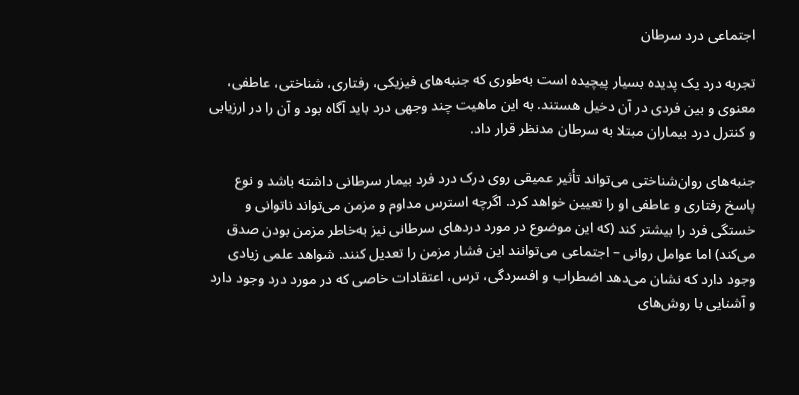اجتماعی درد سرطان

تجربه درد یک پدیده بسیار پیچیده است به‌طوری که جنبه‌های فیزیکی، رفتاری، شناختی، عاطفی، معنوی و بین فردی در آن دخیل هستند. به این ماهیت چند وجهی درد باید آگاه بود و آن را در ارزیابی و کنترل درد بیماران مبتلا به سرطان مدنظر قرار داد.

جنبه‌های روان‌شناختی می‌تواند تأثیر عمیقی روی درک درد فرد بیمار سرطانی داشته باشد و نوع پاسخ رفتاری و عاطفی او را تعیین خواهد کرد. اگرچه استرس مداوم و مزمن می‌تواند ناتوانی و خستگی فرد را بیشتر کند (که این موضوع در مورد دردهای سرطانی نیز به‌خاطر مزمن بودن صدق می‌کند) اما عوامل روانی – اجتماعی می‌توانند این فشار مزمن را تعدیل کنند. شواهد علمی زیادی وجود دارد که نشان می‌دهد اضطراب و افسردگی، ترس، اعتقادات خاصی که در مورد درد وجود دارد و آشنایی با روش‌های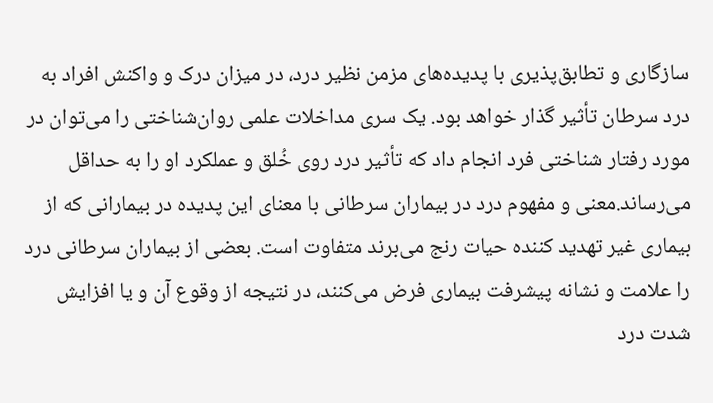سازگاری و تطابق‌پذیری با پدیده‌های مزمن نظیر درد، در میزان درک و واکنش افراد به درد سرطان تأثیر گذار خواهد بود. یک سری مداخلات علمی روان‌شناختی را می‌توان در مورد رفتار شناختی فرد انجام داد که تأثیر درد روی خُلق و عملکرد او را به حداقل می‌رساند.معنی و مفهوم درد در بیماران سرطانی با معنای این پدیده در بیمارانی که از بیماری غیر تهدید کننده حیات رنج می‌برند متفاوت است. بعضی از بیماران سرطانی درد را علامت و نشانه پیشرفت بیماری فرض می‌کنند، در نتیجه از وقوع آن و یا افزایش شدت درد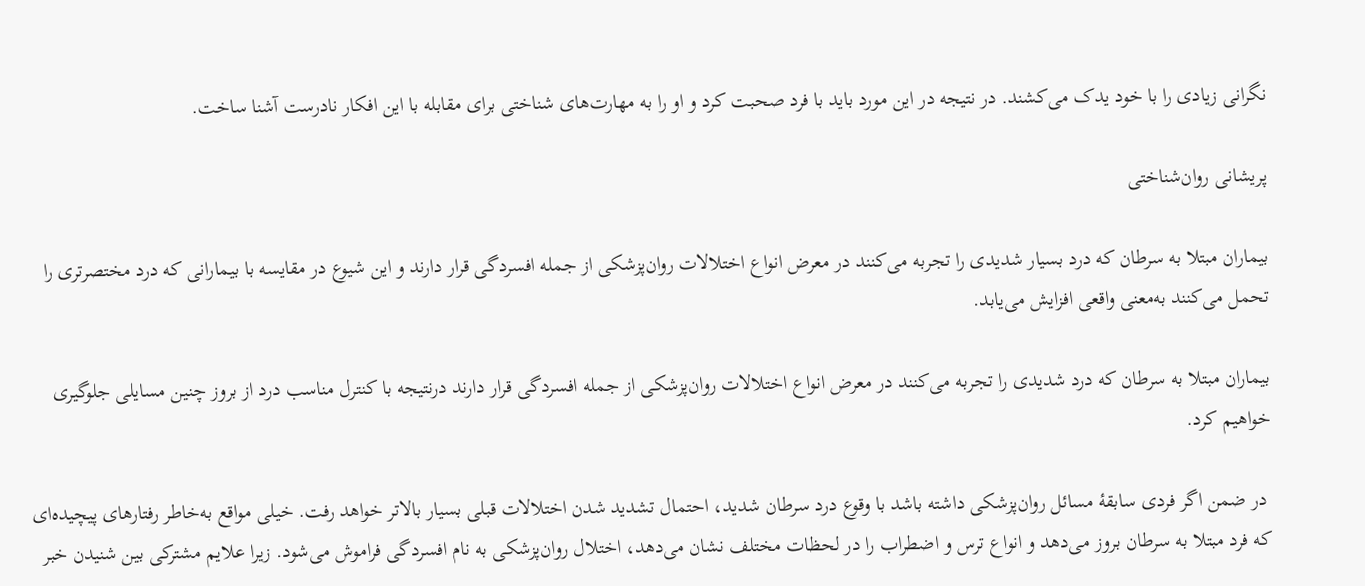نگرانی زیادی را با خود یدک می‌کشند. در نتیجه در این مورد باید با فرد صحبت کرد و او را به مهارت‌های شناختی برای مقابله با این افکار نادرست آشنا ساخت.

پریشانی روان‌شناختی

بیماران مبتلا به سرطان که درد بسیار شدیدی را تجربه می‌کنند در معرض انواع اختلالات روان‌پزشکی از جمله افسردگی قرار دارند و این شیوع در مقایسه با بیمارانی که درد مختصرتری را تحمل می‌کنند به‌‌معنی واقعی افزایش می‌یابد.

بیماران مبتلا به سرطان که درد شدیدی را تجربه می‌کنند در معرض انواع اختلالات روان‌پزشکی از جمله افسردگی قرار دارند درنتیجه با کنترل مناسب درد از بروز چنین مسایلی جلوگیری خواهیم کرد.

 در ضمن اگر فردی سابقۀ مسائل روان‌پزشکی داشته باشد با وقوع درد سرطان شدید، احتمال تشدید شدن اختلالات قبلی بسیار بالاتر خواهد رفت. خیلی مواقع به‌خاطر رفتارهای پیچیده‌ای که فرد مبتلا به سرطان بروز می‌دهد و انواع ترس و اضطراب را در لحظات مختلف نشان می‌دهد، اختلال روان‌پزشکی به نام افسردگی فراموش می‌شود. زیرا علایم مشترکی بین شنیدن خبر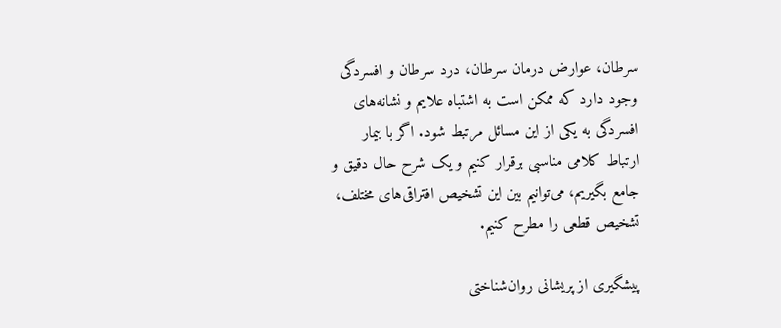سرطان، عوارض درمان سرطان، درد سرطان و افسردگی وجود دارد که ممکن است به اشتباه علایم و نشانه‌های افسردگی به یکی از این مسائل مرتبط شود. اگر با بیمار ارتباط کلامی مناسبی برقرار کنیم و یک شرح حال دقیق و جامع بگیریم، می‌توانیم بین این تشخیص افتراقی‌‌های مختلف، تشخیص قطعی را مطرح کنیم.

پیشگیری از پریشانی روان‌شناختی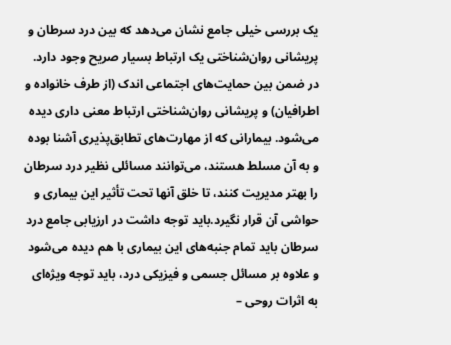یک بررسی خیلی جامع نشان می‌دهد که بین درد سرطان و پریشانی روان‌شناختی یک ارتباط بسیار صریح وجود دارد. در ضمن بین حمایت‌های اجتماعی اندک (از طرف خانواده و اطرافیان) و پریشانی روان‌شناختی ارتباط معنی داری دیده می‌شود. بیمارانی که از مهارت‌های تطابق‌پذیری آشنا بوده و به آن مسلط هستند، می‌توانند مسائلی نظیر درد سرطان را بهتر مدیریت کنند، تا خلق آنها تحت تأثیر این بیماری و حواشی آن قرار نگیرد.باید توجه داشت در ارزیابی جامع درد سرطان باید تمام جنبه‌های این بیماری با هم دیده می‌شود و علاوه بر مسائل جسمی و فیزیکی درد، باید توجه ویژه‌ای به اثرات روحی –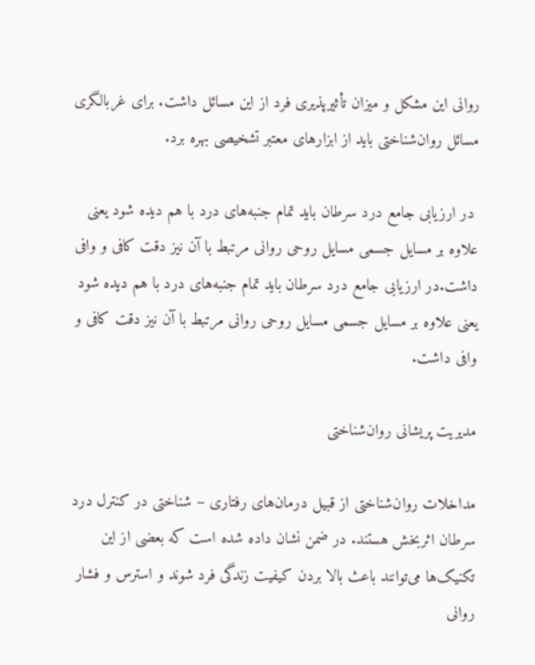روانی این مشکل و میزان تأثیرپذیری فرد از این مسائل داشت. برای غربالگری مسائل روان‌شناختی باید از ابزارهای معتبر تشخیصی بهره برد.

 در ارزیابی جامع درد سرطان باید تمام جنبه‌های درد با هم دیده شود یعنی علاوه بر مسایل جسمی مسایل روحی روانی مرتبط با آن نیز دقت کافی و وافی داشت.در ارزیابی جامع درد سرطان باید تمام جنبه‌های درد با هم دیده شود یعنی علاوه بر مسایل جسمی مسایل روحی روانی مرتبط با آن نیز دقت کافی و وافی داشت.

مدیریت پریشانی روان‌شناختی

مداخلات روان‌شناختی از قبیل درمان‌های رفتاری – شناختی در کنترل درد سرطان اثربخش هستند. در ضمن نشان داده شده است که بعضی از این تکنیک‌ها می‌توانند باعث بالا بردن کیفیت زندگی فرد شوند و استرس و فشار روانی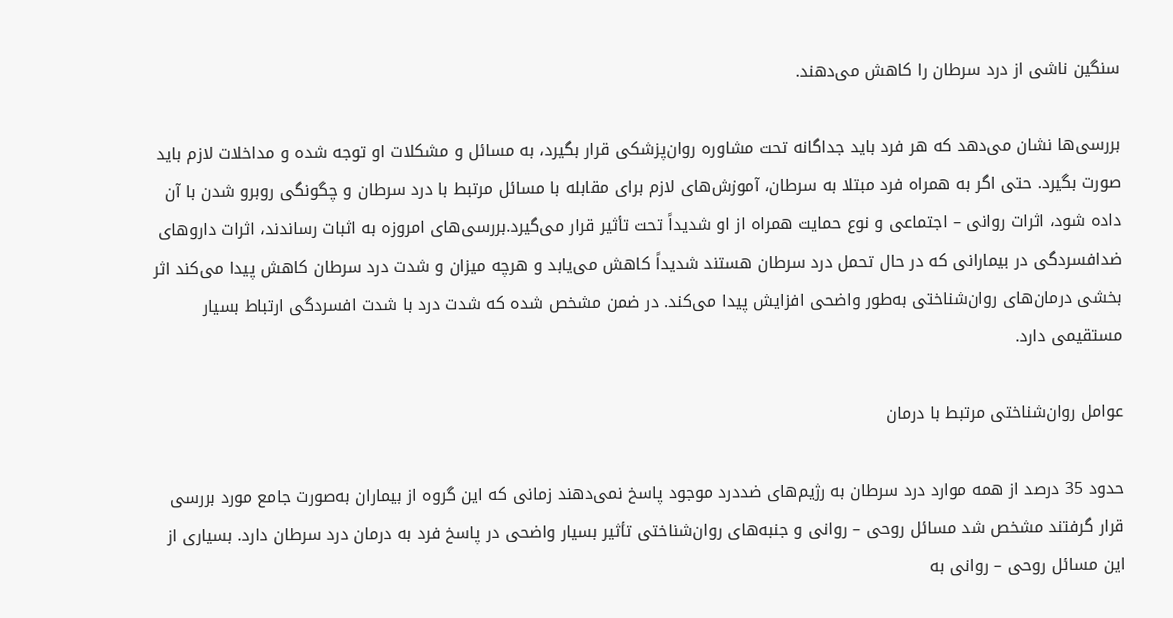سنگین ناشی از درد سرطان را کاهش می‌دهند.

بررسی‌ها نشان می‌دهد که هر فرد باید جداگانه تحت مشاوره روان‌پزشکی قرار بگیرد، به مسائل و مشکلات او توجه شده و مداخلات لازم باید صورت بگیرد. حتی اگر به همراه فرد مبتلا به سرطان، آموزش‌های لازم برای مقابله با مسائل مرتبط با درد سرطان و چگونگی روبرو شدن با آن داده شود، اثرات روانی – اجتماعی و نوع حمایت همراه از او شدیداً تحت تأثیر قرار می‌گیرد.بررسی‌های امروزه به اثبات رساندند، اثرات داروهای ضدافسردگی در بیمارانی که در حال تحمل درد سرطان هستند شدیداً کاهش می‌یابد و هرچه میزان و شدت درد سرطان کاهش پیدا می‌کند اثر بخشی درمان‌های روان‌شناختی به‌طور واضحی افزایش پیدا می‌کند. در ضمن مشخص شده که شدت درد با شدت افسردگی ارتباط بسیار مستقیمی دارد.

عوامل روان‌شناختی مرتبط با درمان

حدود 35 درصد از همه موارد درد سرطان به رژیم‌های ضددرد موجود پاسخ نمی‌دهند زمانی که این گروه از بیماران به‌صورت جامع مورد بررسی قرار گرفتند مشخص شد مسائل روحی – روانی و جنبه‌های روان‌شناختی تأثیر بسیار واضحی در پاسخ فرد به درمان درد سرطان دارد. بسیاری از این مسائل روحی – روانی به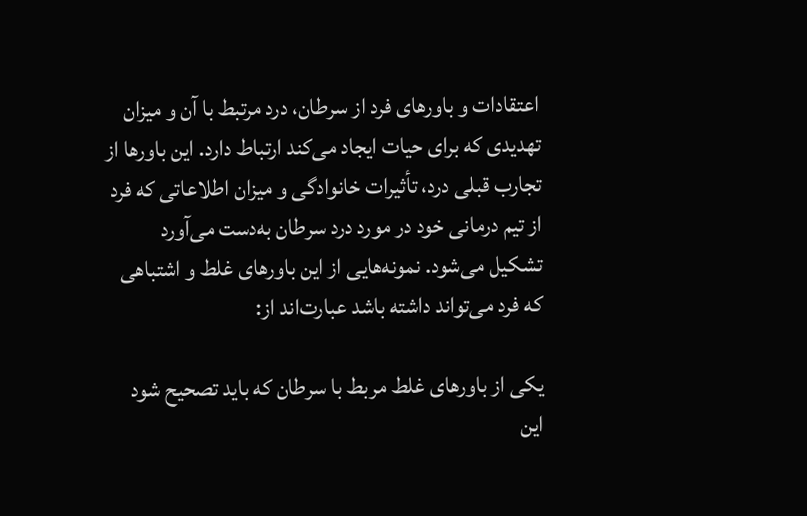اعتقادات و باورهای فرد از سرطان، درد مرتبط با آن و میزان تهدیدی که برای حیات ایجاد می‌کند ارتباط دارد. این باورها از تجارب قبلی درد، تأثیرات خانوادگی و میزان اطلاعاتی که فرد از تیم درمانی خود در مورد درد سرطان به‌دست می‌آورد تشکیل می‌شود. نمونه‌هایی از این باورهای غلط و اشتباهی که فرد می‌تواند داشته باشد عبارت‌اند از:

یکی از باورهای غلط مربط با سرطان که باید تصحیح شود این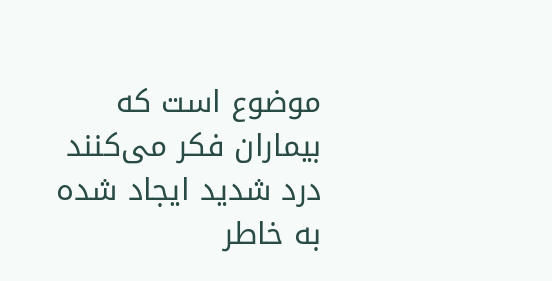موضوع است که بیماران فکر می‌کنند درد شدید ایجاد شده به خاطر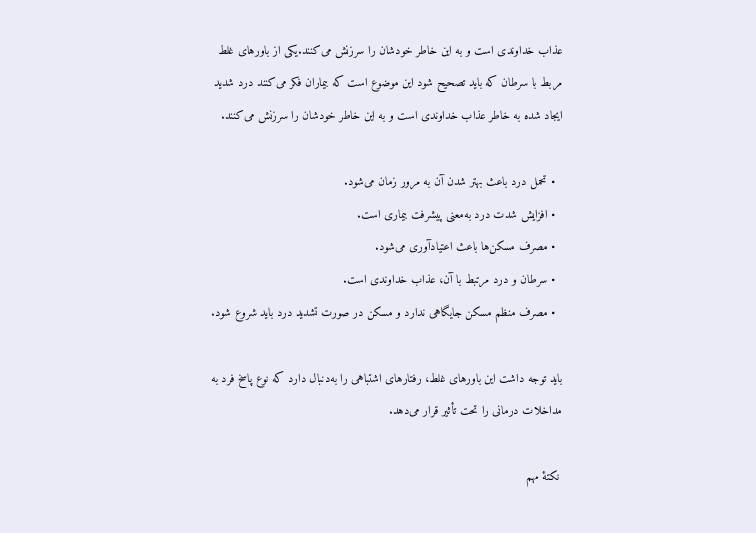عذاب خداوندی است و به این خاطر خودشان را سرزنش می‌کنند.یکی از باورهای غلط مربط با سرطان که باید تصحیح شود این موضوع است که بیماران فکر می‌کنند درد شدید ایجاد شده به خاطر عذاب خداوندی است و به این خاطر خودشان را سرزنش می‌کنند.

  • تحمل درد باعث بهتر شدن آن به مرور زمان می‌شود.
  • افزایش شدت درد به‌معنی پیشرفت بیماری است.
  • مصرف مسکن‌ها باعث اعتیادآوری می‌شود.
  • سرطان و درد مرتبط با آن، عذاب خداوندی است.
  • مصرف منظم مسکن جایگاهی ندارد و مسکن در صورت تشدید درد باید شروع شود.

باید توجه داشت این باورهای غلط، رفتارهای اشتباهی را به‌دنبال دارد که نوع پاسخ فرد به مداخلات درمانی را تحت تأثیر قرار می‌دهد.

 نکتۀ مهم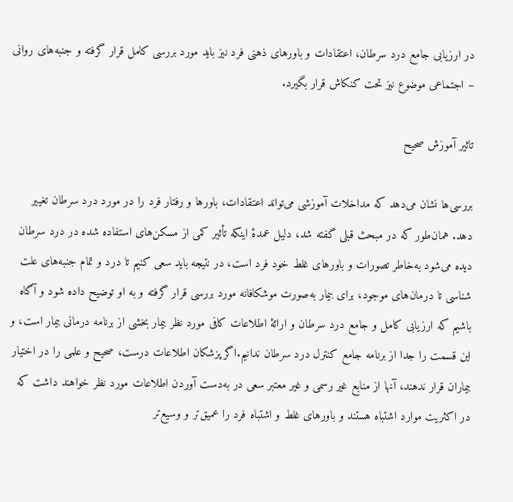در ارزیابی جامع درد سرطان، اعتقادات و باورهای ذهنی فرد نیز باید مورد بررسی کامل قرار گرفته و جنبه‌های روانی – اجتماعی موضوع نیز تحت کنکاش قرار بگیرد.

تاثیر آموزش صحیح

بررسی‌ها نشان می‌دهد که مداخلات آموزشی می‌تواند اعتقادات، باورها و رفتار فرد را در مورد درد سرطان تغییر دهد. همان‌طور که در مبحث قبلی گفته شد، دلیل عمدۀ اینکه تأثیر کمی از مسکن‌های استفاده شده در درد سرطان دیده می‌شود به‌خاطر تصورات و باورهای غلط خود فرد است، در نتیجه باید سعی کنیم تا درد و تمام جنبه‌های علت شناسی تا درمان‌های موجود، برای بیمار به‌صورت موشکافانه مورد بررسی قرار گرفته و به او توضیح داده شود و آگاه باشیم که ارزیابی کامل و جامع درد سرطان و ارائۀ اطلاعات کافی مورد نظر بیمار بخشی از برنامه درمانی بیمار است، و این قسمت را جدا از برنامه جامع کنترل درد سرطان ندانیم.اگر پزشکان اطلاعات درست، صحیح و علمی را در اختیار بیماران قرار ندهند، آنها از منابع غیر رسمی و غیر معتبر سعی در به‌دست آوردن اطلاعات مورد نظر خواهند داشت که در اکثریت موارد اشتباه هستند و باورهای غلط و اشتباه فرد را عمیق‌تر و وسیع‌تر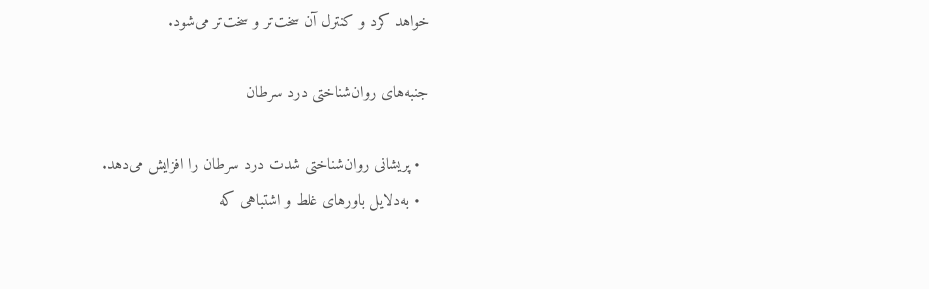خواهد کرد و کنترل آن سخت‌تر و سخت‌تر می‌شود.

جنبه‌های روان‌شناختی درد سرطان

  • پریشانی روان‌شناختی شدت درد سرطان را افزایش می‌دهد.
  • به‌دلایل باورهای غلط و اشتباهی که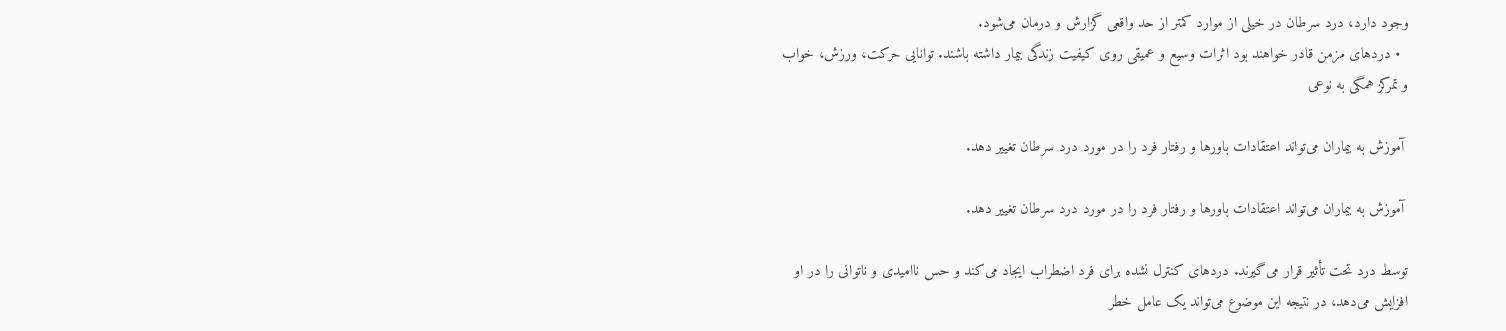وجود دارد، درد سرطان در خیلی از موارد کمتر از حد واقعی گزارش و درمان می‌شود.
  • دردهای مزمن قادر خواهند بود اثرات وسیع و عمیقی روی کیفیت زندگی بیمار داشته باشند. توانایی حرکت، ورزش، خواب و تمرکز همگی به نوعی

 آموزش به بیماران می‌تواند اعتقادات باورها و رفتار فرد را در مورد درد سرطان تغییر دهد.

 آموزش به بیماران می‌تواند اعتقادات باورها و رفتار فرد را در مورد درد سرطان تغییر دهد.

توسط درد تحت تأثیر قرار می‌گیرند. دردهای کنترل نشده برای فرد اضطراب ایجاد می‌کند و حس ناامیدی و ناتوانی را در او افزایش می‌دهد، در نتیجه این موضوع می‌تواند یک عامل خطر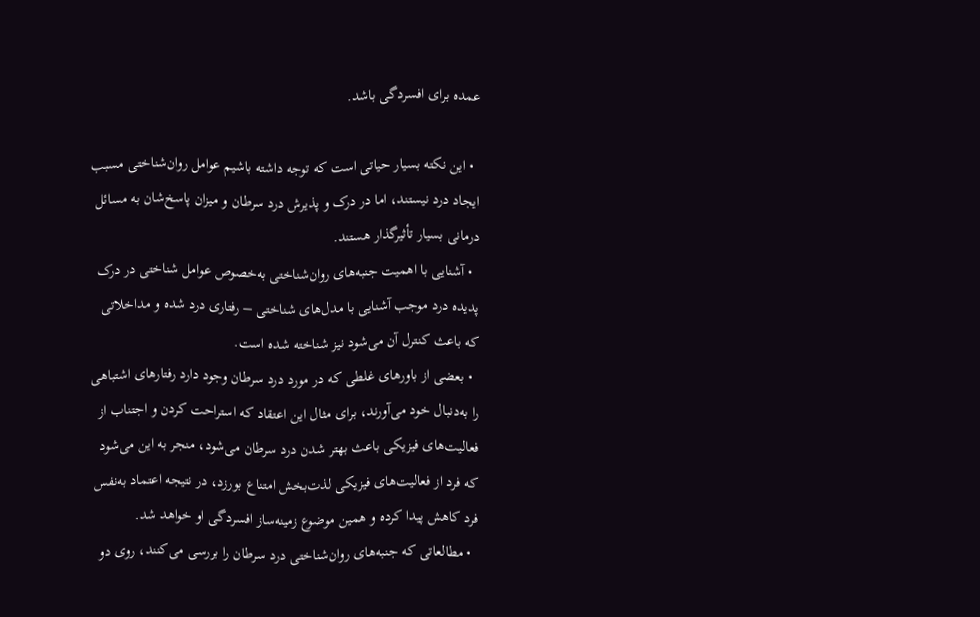عمده برای افسردگی باشد.

  • این نکته بسیار حیاتی است که توجه داشته باشیم عوامل روان‌شناختی مسبب ایجاد درد نیستند، اما در درک و پذیرش درد سرطان و میزان پاسخ‌شان به مسائل درمانی بسیار تأثیرگذار هستند.
  • آشنایی با اهمیت جنبه‌های روان‌شناختی به‌خصوص عوامل شناختی در درک پدیده درد موجب آشنایی با مدل‌های شناختی – رفتاری درد شده و مداخلاتی که باعث کنترل آن می‌شود نیز شناخته شده است.
  • بعضی از باورهای غلطی که در مورد درد سرطان وجود دارد رفتارهای اشتباهی را به‌دنبال خود می‌آورند، برای مثال این اعتقاد که استراحت کردن و اجتناب از فعالیت‌های فیزیکی باعث بهتر شدن درد سرطان می‌شود، منجر به این می‌شود که فرد از فعالیت‌های فیزیکی لذت‌بخش امتناع بورزد، در نتیجه اعتماد به‌نفس فرد کاهش پیدا کرده و همین موضوع زمینه‌ساز افسردگی او خواهد شد.
  • مطالعاتی که جنبه‌های روان‌شناختی درد سرطان را بررسی می‌کنند، روی دو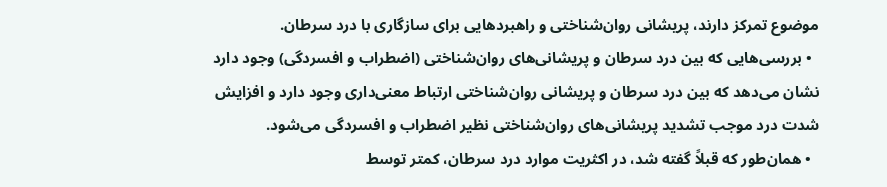موضوع تمرکز دارند، پریشانی روان‌شناختی و راهبردهایی برای سازگاری با درد سرطان.
  • بررسی‌هایی که بین درد سرطان و پریشانی‌های روان‌شناختی (اضطراب و افسردگی) وجود دارد نشان می‌دهد که بین درد سرطان و پریشانی روان‌شناختی ارتباط معنی‌داری وجود دارد و افزایش شدت درد موجب تشدید پریشانی‌های روان‌شناختی نظیر اضطراب و افسردگی می‌شود.
  • همان‌طور که قبلاً گفته شد، در اکثریت موارد درد سرطان، کمتر توسط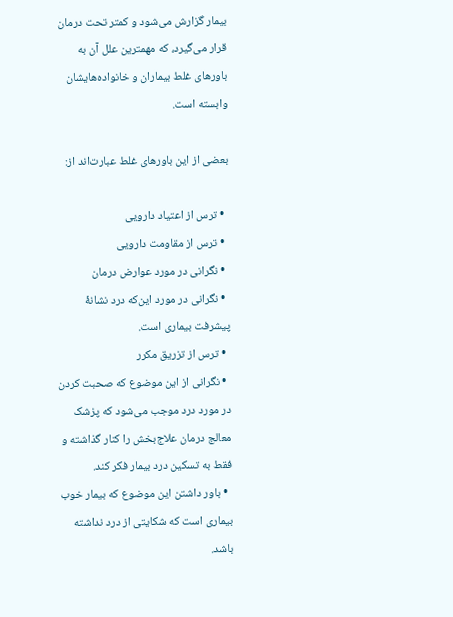بیمار گزارش می‌شود و کمتر تحت درمان قرار می‌گیرد، که مهمترین علل آن به باورهای غلط بیماران و خانواد‌ه‌هایشان وابسته است.

بعضی از این باورهای غلط عبارت‌اند از:

  • ترس از اعتیاد دارویی
  • ترس از مقاومت دارویی
  • نگرانی در مورد عوارض درمان
  • نگرانی در مورد این‌که درد نشانۀ پیشرفت بیماری است.
  • ترس از تزریق مکرر
  • نگرانی از این موضوع که صحبت کردن در مورد درد موجب می‌شود که پزشک معالج درمان علاج‌بخش را کنار گذاشته و فقط به تسکین درد بیمار فکر کند.
  • باور داشتن این موضوع که بیمار خوب بیماری است که شکایتی از درد نداشته باشد.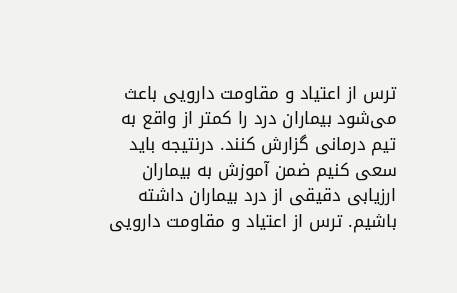ترس از اعتیاد و مقاومت دارویی باعث می‌شود بیماران درد را کمتر از واقع به تیم درمانی گزارش کنند. درنتیجه باید سعی کنیم ضمن آموزش به بیماران ارزیابی دقیقی از درد بیماران داشته باشیم. ترس از اعتیاد و مقاومت دارویی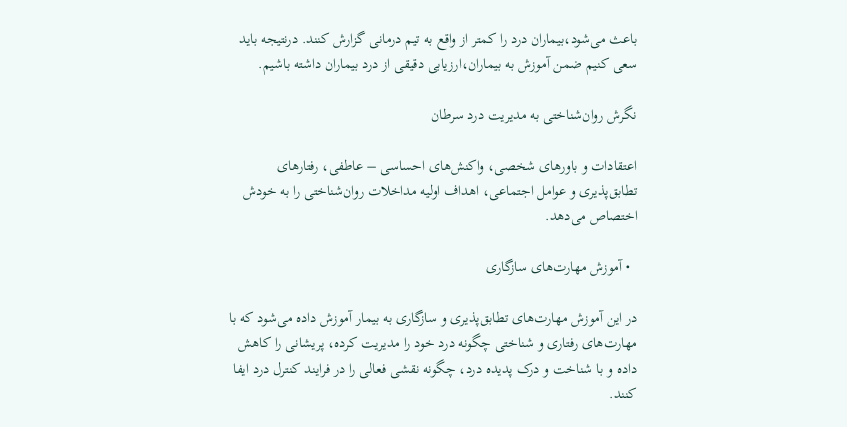باعث می‌شود،بیماران درد را کمتر از واقع به تیم درمانی گزارش کنند. درنتیجه باید سعی کنیم ضمن آموزش به بیماران،ارزیابی دقیقی از درد بیماران داشته باشیم.

نگرش روان‌شناختی به مدیریت درد سرطان

اعتقادات و باورهای شخصی، واکنش‌های احساسی – عاطفی، رفتارهای تطابق‌پذیری و عوامل اجتماعی، اهداف اولیه مداخلات روان‌شناختی را به خودش اختصاص می‌دهد.

  • آموزش مهارت‌های سازگاری

در این آموزش مهارت‌های تطابق‌پذیری و سازگاری به بیمار آموزش داده می‌شود که با مهارت‌های رفتاری و شناختی چگونه درد خود را مدیریت کرده، پریشانی را کاهش داده و با شناخت و درک پدیده درد، چگونه نقشی ‌فعالی را در فرایند کنترل درد ایفا کنند.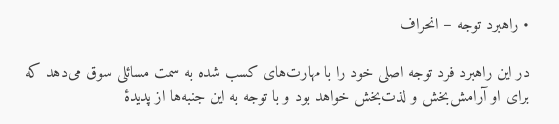• راهبرد توجه – انحراف

در این راهبرد فرد توجه اصلی خود را با مهارت‌های کسب شده به سمت مسائلی سوق می‌دهد که برای او آرامش‌بخش و لذت‌بخش خواهد بود و با توجه به این جنبه‌ها از پدیدۀ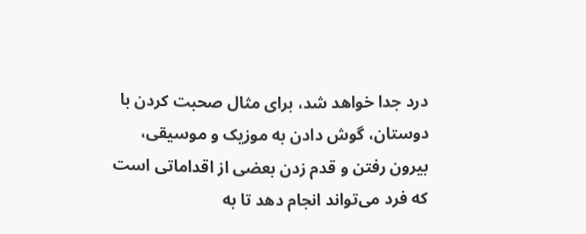درد جدا خواهد شد، برای مثال صحبت‌ کردن با دوستان، گوش دادن به موزیک و موسیقی، بیرون رفتن و قدم زدن بعضی از اقداماتی است که فرد می‌تواند انجام دهد تا به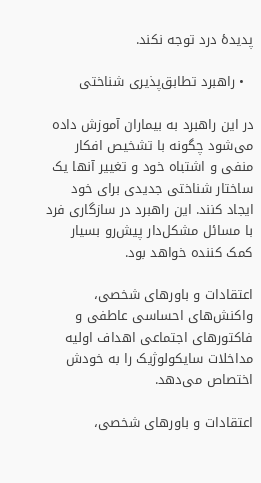پدیدۀ درد توجه نکند.

  • راهبرد تطابق‌پذیری شناختی

در این راهبرد به بیماران آموزش داده می‌شود چگونه با تشخیص افکار منفی و اشتباه خود و تغییر آنها یک ساختار شناختی جدیدی برای خود ایجاد کنند. این راهبرد در سازگاری فرد با مسائل مشکل‌دار پیش‌رو بسیار کمک کننده خواهد بود.

اعتقادات و باورهای شخصی، واکنش‌های احساسی عاطفی و فاکتورهای اجتماعی اهداف اولیه مداخلات سایکولوژیک را به خودش اختصاص می‌دهد.

اعتقادات و باورهای شخصی،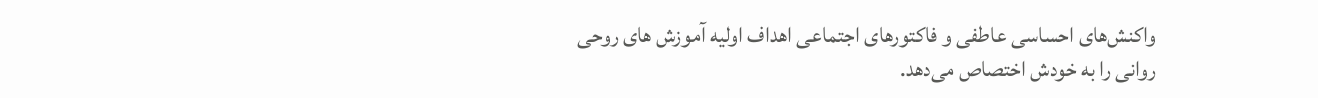واکنش‌های احساسی عاطفی و فاکتورهای اجتماعی اهداف اولیه آموزش های روحی روانی را به خودش اختصاص می‌دهد.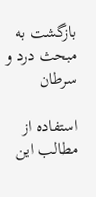بازگشت به مبحث درد و سرطان

استفاده از مطالب این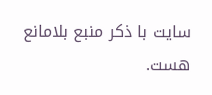سایت با ذکر منبع بلامانع هست.